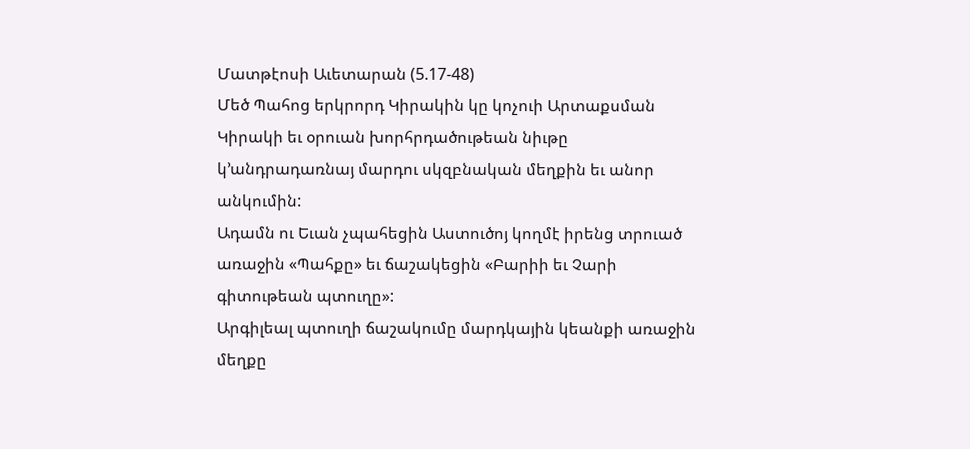Մատթէոսի Աւետարան (5.17-48)
Մեծ Պահոց երկրորդ Կիրակին կը կոչուի Արտաքսման Կիրակի եւ օրուան խորհրդածութեան նիւթը կ’անդրադառնայ մարդու սկզբնական մեղքին եւ անոր անկումին:
Ադամն ու Եւան չպահեցին Աստուծոյ կողմէ իրենց տրուած առաջին «Պահքը» եւ ճաշակեցին «Բարիի եւ Չարի գիտութեան պտուղը»:
Արգիլեալ պտուղի ճաշակումը մարդկային կեանքի առաջին մեղքը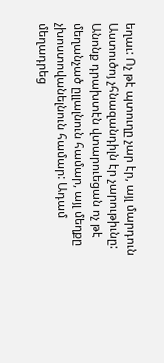եղաւ: Ոչ թէ պտուղը չար էր, այլ մարդուն Աստուծոյ չհնազանդիլն էր չարութիւնը:
Անոնք դրախտէն վտարուեցան ոչ թէ մեղանչած ըլլալնուն համար, այլ մեղքը չխոստովանելնուն համար: Ադամ մեղադրեց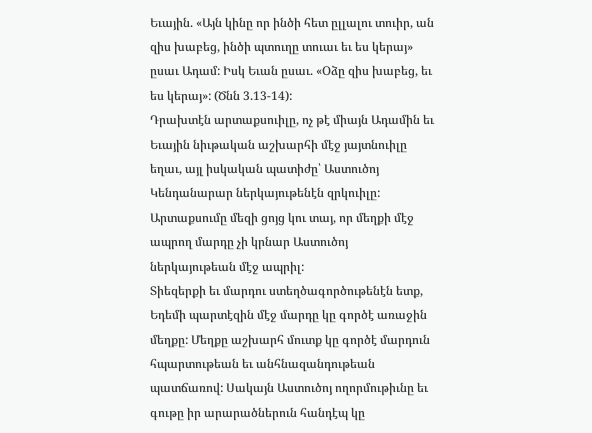Եւային. «Այն կինը որ ինծի հետ ըլլալու տուիր, ան զիս խաբեց, ինծի պտուղը տուաւ եւ ես կերայ» ըսաւ Ադամ: Իսկ Եւան ըսաւ. «Օձը զիս խաբեց, եւ ես կերայ»: (Ծնն 3.13-14):
Դրախտէն արտաքսուիլը, ոչ թէ միայն Ադամին եւ Եւային նիւթական աշխարհի մէջ յայտնուիլը եղաւ, այլ իսկական պատիժը՝ Աստուծոյ Կենդանարար ներկայութենէն զրկուիլը:
Արտաքսումը մեզի ցոյց կու տայ, որ մեղքի մէջ ապրող մարդը չի կրնար Աստուծոյ ներկայութեան մէջ ապրիլ:
Տիեզերքի եւ մարդու ստեղծագործութենէն ետք, Եդեմի պարտէզին մէջ մարդը կը գործէ առաջին մեղքը: Մեղքը աշխարհ մուտք կը գործէ մարդուն հպարտութեան եւ անհնազանդութեան պատճառով: Սակայն Աստուծոյ ողորմութիւնը եւ գութը իր արարածներուն հանդէպ կը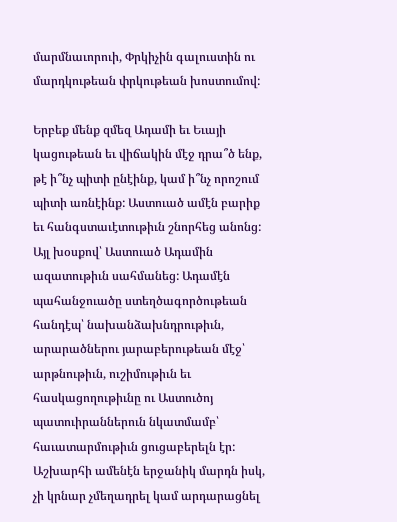մարմնաւորուի, Փրկիչին գալուստին ու մարդկութեան փրկութեան խոստումով:

Երբեք մենք զմեզ Ադամի եւ Եւայի կացութեան եւ վիճակին մէջ դրա՞ծ ենք, թէ ի՞նչ պիտի ընէինք, կամ ի՞նչ որոշում պիտի առնէինք: Աստուած ամէն բարիք եւ հանգստաւէտութիւն շնորհեց անոնց: Այլ խօսքով՝ Աստուած Ադամին ազատութիւն սահմանեց: Ադամէն պահանջուածը ստեղծագործութեան հանդէպ՝ նախանձախնդրութիւն, արարածներու յարաբերութեան մէջ՝ արթնութիւն, ուշիմութիւն եւ հասկացողութիւնը ու Աստուծոյ պատուիրաններուն նկատմամբ՝ հաւատարմութիւն ցուցաբերելն էր: Աշխարհի ամենէն երջանիկ մարդն իսկ, չի կրնար չմեղադրել կամ արդարացնել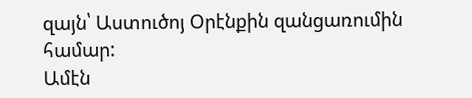զայն՝ Աստուծոյ Օրէնքին զանցառումին համար:
Ամէն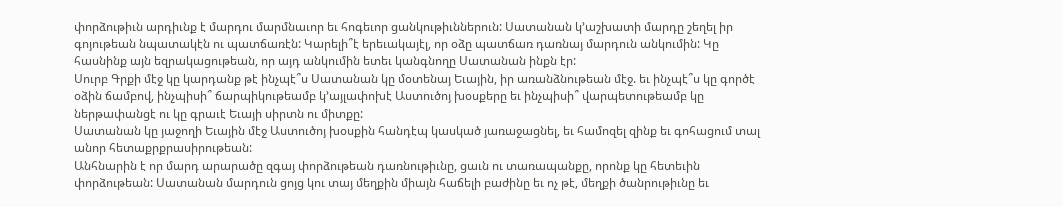փորձութիւն արդիւնք է մարդու մարմնաւոր եւ հոգեւոր ցանկութիւններուն: Սատանան կ’աշխատի մարդը շեղել իր գոյութեան նպատակէն ու պատճառէն: Կարելի՞է երեւակայէլ, որ օձը պատճառ դառնայ մարդուն անկումին: Կը հասնինք այն եզրակացութեան, որ այդ անկումին ետեւ կանգնողը Սատանան ինքն էր:
Սուրբ Գրքի մէջ կը կարդանք թէ ինչպէ՞ս Սատանան կը մօտենայ Եւային, իր առանձնութեան մէջ. եւ ինչպէ՞ս կը գործէ օձին ճամբով, ինչպիսի՞ ճարպիկութեամբ կ’այլափոխէ Աստուծոյ խօսքերը եւ ինչպիսի՞ վարպետութեամբ կը ներթափանցէ ու կը գրաւէ Եւայի սիրտն ու միտքը:
Սատանան կը յաջողի Եւային մէջ Աստուծոյ խօսքին հանդէպ կասկած յառաջացնել, եւ համոզել զինք եւ գոհացում տալ անոր հետաքրքրասիրութեան:
Անհնարին է որ մարդ արարածը զգայ փորձութեան դառնութիւնը, ցաւն ու տառապանքը, որոնք կը հետեւին փորձութեան: Սատանան մարդուն ցոյց կու տայ մեղքին միայն հաճելի բաժինը եւ ոչ թէ, մեղքի ծանրութիւնը եւ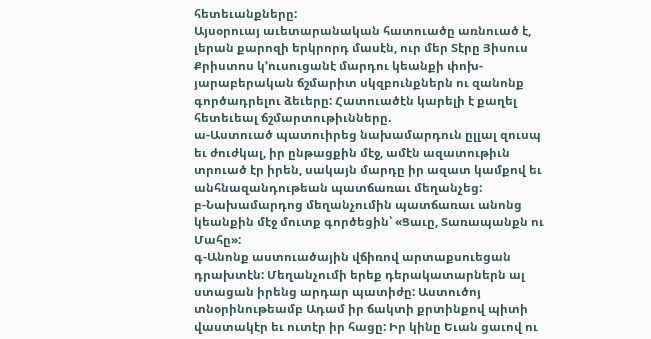հետեւանքները:
Այսօրուայ աւետարանական հատուածը առնուած է, լերան քարոզի երկրորդ մասէն, ուր մեր Տէրը Յիսուս Քրիստոս կ’ուսուցանէ մարդու կեանքի փոխ-յարաբերական ճշմարիտ սկզբունքներն ու զանոնք գործադրելու ձեւերը: Հատուածէն կարելի է քաղել հետեւեալ ճշմարտութիւնները.
ա-Աստուած պատուիրեց նախամարդուն ըլլալ զուսպ եւ ժուժկալ, իր ընթացքին մէջ, ամէն ազատութիւն տրուած էր իրեն, սակայն մարդը իր ազատ կամքով եւ անհնազանդութեան պատճառաւ մեղանչեց:
բ-Նախամարդոց մեղանչումին պատճառաւ անոնց կեանքին մէջ մուտք գործեցին՝ «Ցաւը, Տառապանքն ու Մահը»:
գ-Անոնք աստուածային վճիռով արտաքսուեցան դրախտէն: Մեղանչումի երեք դերակատարներն ալ ստացան իրենց արդար պատիժը: Աստուծոյ տնօրինութեամբ Ադամ իր ճակտի քրտինքով պիտի վաստակէր եւ ուտէր իր հացը: Իր կինը Եւան ցաւով ու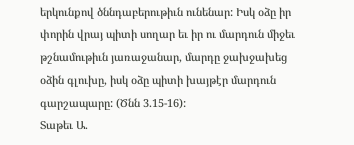երկունքով ծննդաբերութիւն ունենար: Իսկ օձը իր փորին վրայ պիտի սողար եւ իր ու մարդուն միջեւ թշնամութիւն յառաջանար, մարդը ջախջախեց օձին գլուխը, իսկ օձը պիտի խայթէր մարդուն գարշապարը: (Ծնն 3.15-16):
Տաթեւ Ա.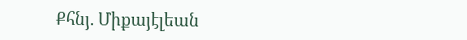Քհնյ. Միքայէլեան